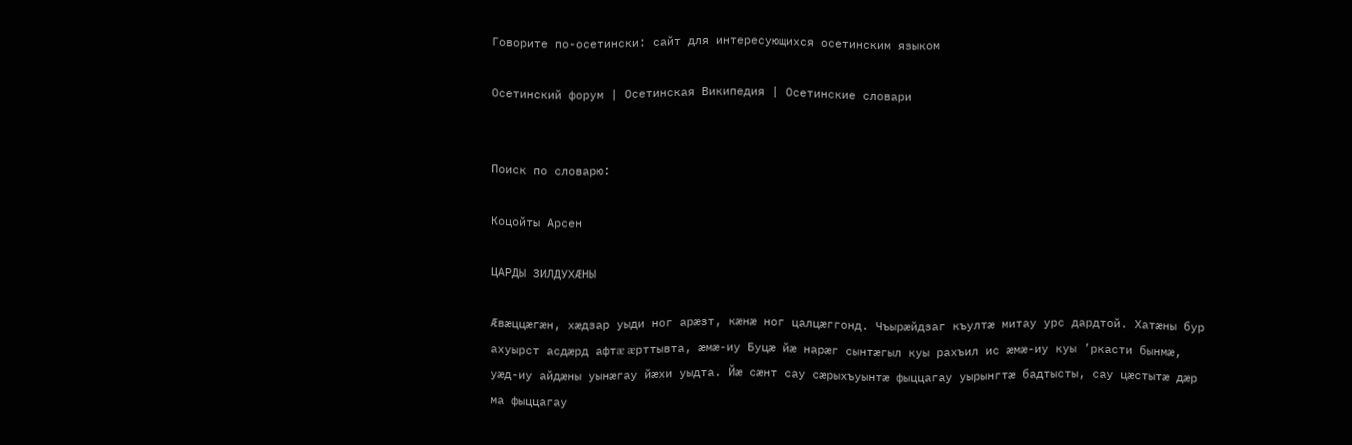Говорите по-осетински: сайт для интересующихся осетинским языком

Осетинский форум | Осетинская Википедия | Осетинские словари


Поиск по словарю:

Коцойты Арсен

ЦАРДЫ ЗИЛДУХÆНЫ

Æвæццæгæн, хæдзар уыди ног арæзт, кæнæ ног цалцæггонд. Чъырæйдзаг къултæ митау урс дардтой. Хатæны бур ахуырст асдæрд афтæ æрттывта, æмæ-иу Буцæ йæ нарæг сынтæгыл куы рахъил ис æмæ-иу куы ’ркасти бынмæ, уæд-иу айдæны уынæгау йæхи уыдта. Йæ сæнт сау сæрыхъуынтæ фыццагау уырынгтæ бадтысты, сау цæстытæ дæр ма фыццагау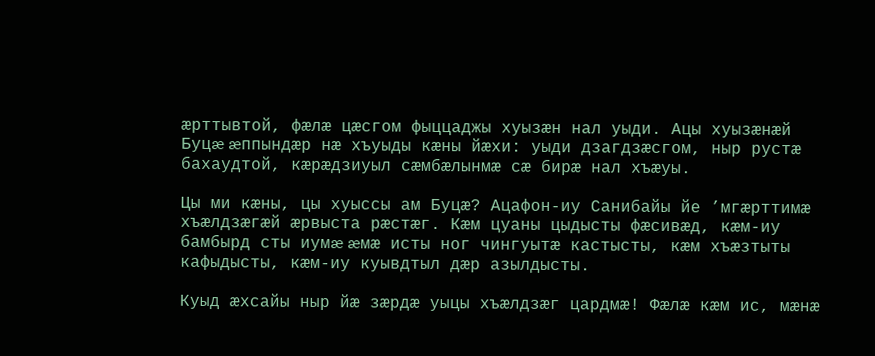æрттывтой, фæлæ цæсгом фыццаджы хуызæн нал уыди. Ацы хуызæнæй Буцæ æппындæр нæ хъуыды кæны йæхи: уыди дзагдзæсгом, ныр рустæ бахаудтой, кæрæдзиуыл сæмбæлынмæ сæ бирæ нал хъæуы.

Цы ми кæны, цы хуыссы ам Буцæ? Ацафон-иу Санибайы йе ’мгæрттимæ хъæлдзæгæй æрвыста рæстæг. Кæм цуаны цыдысты фæсивæд, кæм-иу бамбырд сты иумæ æмæ исты ног чингуытæ кастысты, кæм хъæзтыты кафыдысты, кæм-иу куывдтыл дæр азылдысты.

Куыд æхсайы ныр йæ зæрдæ уыцы хъæлдзæг цардмæ! Фæлæ кæм ис, мæнæ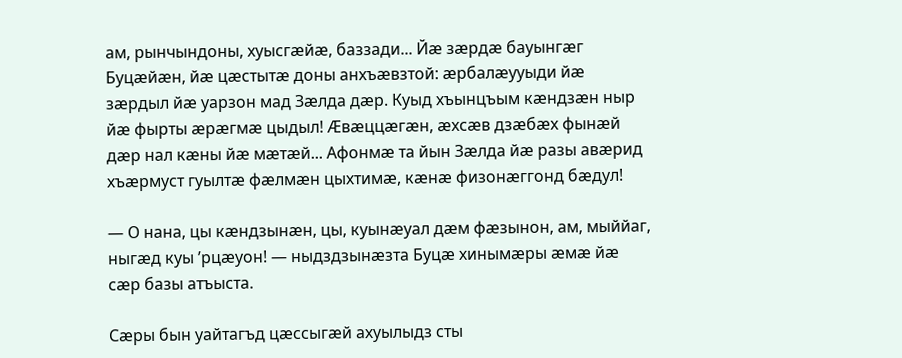ам, рынчындоны, хуысгæйæ, баззади... Йæ зæрдæ бауынгæг Буцæйæн, йæ цæстытæ доны анхъæвзтой: æрбалæууыди йæ зæрдыл йæ уарзон мад Зæлда дæр. Куыд хъынцъым кæндзæн ныр йæ фырты æрæгмæ цыдыл! Æвæццæгæн, æхсæв дзæбæх фынæй дæр нал кæны йæ мæтæй... Афонмæ та йын Зæлда йæ разы авæрид хъæрмуст гуылтæ фæлмæн цыхтимæ, кæнæ физонæггонд бæдул!

— О нана, цы кæндзынæн, цы, куынæуал дæм фæзынон, ам, мыййаг, ныгæд куы ’рцæуон! — ныдздзынæзта Буцæ хинымæры æмæ йæ сæр базы атъыста.

Сæры бын уайтагъд цæссыгæй ахуылыдз сты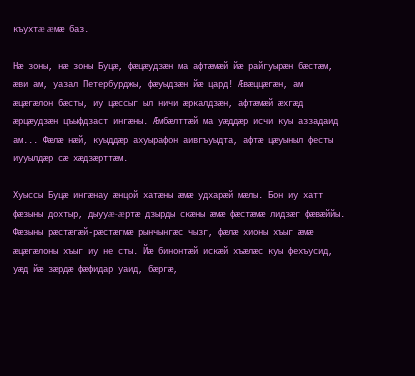къухтæ æмæ баз.

Нæ зоны, нæ зоны Буцæ, фæцæудзæн ма афтæмæй йæ райгуырæн бæстæм, æви ам, уазал Петербурджы, фæуыдзæн йæ цард! Æвæццæгæн, ам æцæгæлон бæсты, иу цæссыг ыл ничи æркалдзæн, афтæмæй æхгæд æрцæудзæн цъыфдзаст ингæны. Æмбæлттæй ма уæддæр исчи куы аззадаид ам... Фæлæ нæй, куыддæр ахуырафон аивгъуыдта, афтæ цæуыныл фесты иууылдæр сæ хæдзæрттæм.

Хуыссы Буцæ ингæнау æнцой хатæны æмæ удхарæй мæлы. Бон иу хатт фæзыны дохтыр, дыууæ-æртæ дзырды скæны æмæ фæстæмæ лидзæг фæвæййы. Фæзыны рæстæгæй-рæстæгмæ рынчынгæс чызг, фæлæ хионы хъыг æмæ æцæгæлоны хъыг иу не сты. Йæ бинонтæй искæй хъæлæс куы фехъусид, уæд йæ зæрдæ фæфидар уаид, бæргæ,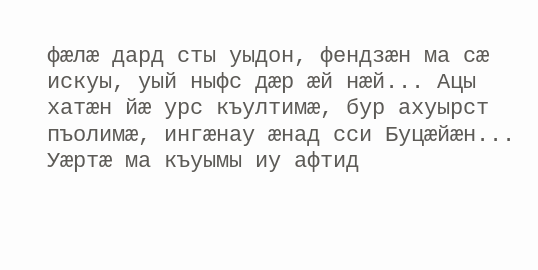фæлæ дард сты уыдон, фендзæн ма сæ искуы, уый ныфс дæр æй нæй... Ацы хатæн йæ урс къултимæ, бур ахуырст пъолимæ, ингæнау æнад сси Буцæйæн... Уæртæ ма къуымы иу афтид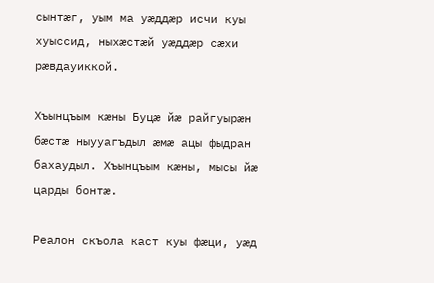сынтæг, уым ма уæддæр исчи куы хуыссид, ныхæстæй уæддæр сæхи рæвдауиккой.

Хъынцъым кæны Буцæ йæ райгуырæн бæстæ ныууагъдыл æмæ ацы фыдран бахаудыл. Хъынцъым кæны, мысы йæ царды бонтæ.

Реалон скъола каст куы фæци, уæд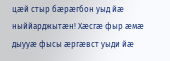цæй стыр бæрæгбон уыд йæ ныййарджытæн! Хæсгæ фыр æмæ дыууæ фысы æргæвст уыди йæ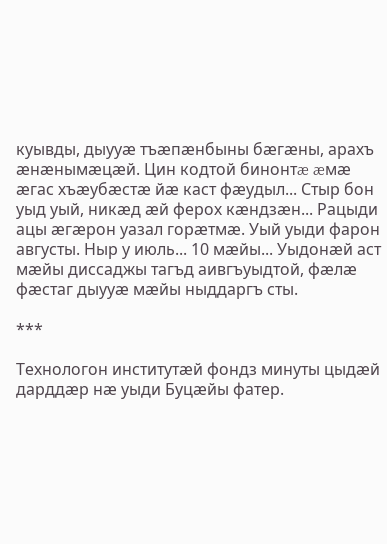куывды, дыууæ тъæпæнбыны бæгæны, арахъ æнæнымæцæй. Цин кодтой бинонтæ æмæ æгас хъæубæстæ йæ каст фæудыл... Стыр бон уыд уый, никæд æй ферох кæндзæн... Рацыди ацы æгæрон уазал горæтмæ. Уый уыди фарон августы. Ныр у июль... 10 мæйы... Уыдонæй аст мæйы диссаджы тагъд аивгъуыдтой, фæлæ фæстаг дыууæ мæйы ныддаргъ сты.

***

Технологон институтæй фондз минуты цыдæй дарддæр нæ уыди Буцæйы фатер.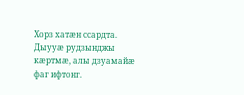Хорз хатæн ссардта. Дыууæ рудзынджы кæртмæ, алы дзуамайæ фаг ифтонг.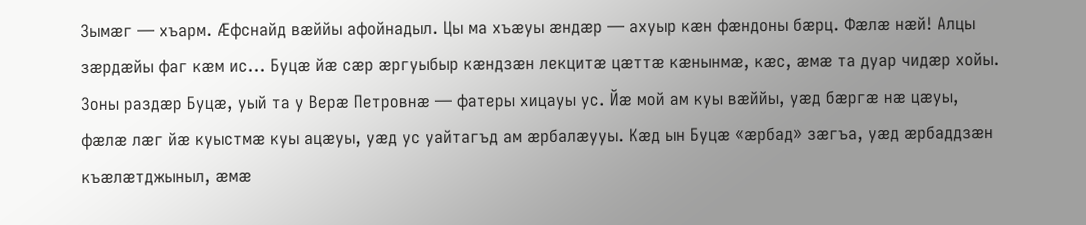Зымæг — хъарм. Æфснайд вæййы афойнадыл. Цы ма хъæуы æндæр — ахуыр кæн фæндоны бæрц. Фæлæ нæй! Алцы зæрдæйы фаг кæм ис... Буцæ йæ сæр æргуыбыр кæндзæн лекцитæ цæттæ кæнынмæ, кæс, æмæ та дуар чидæр хойы. Зоны раздæр Буцæ, уый та у Верæ Петровнæ — фатеры хицауы ус. Йæ мой ам куы вæййы, уæд бæргæ нæ цæуы, фæлæ лæг йæ куыстмæ куы ацæуы, уæд ус уайтагъд ам æрбалæууы. Кæд ын Буцæ «æрбад» зæгъа, уæд æрбаддзæн къæлæтджыныл, æмæ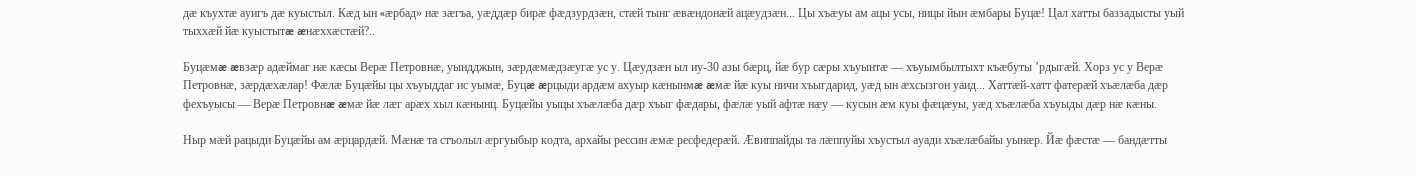дæ къухтæ ауигъ дæ куыстыл. Кæд ын «æрбад» нæ зæгъа, уæддæр бирæ фæдзурдзæн, стæй тынг æвæндонæй ацæудзæн... Цы хъæуы ам ацы усы, ницы йын æмбары Буцæ! Цал хатты баззадысты уый тыххæй йæ куыстытæ æнæххæстæй?..

Буцæмæ æвзæр адæймаг нæ кæсы Верæ Петровнæ, уындджын, зæрдæмæдзæугæ ус у. Цæудзæн ыл иу-30 азы бæрц, йæ бур сæры хъуынтæ — хъуымбылтыхт къæбуты ’рдыгæй. Хорз ус у Верæ Петровнæ, зæрдæхæлар! Фæлæ Буцæйы цы хъуыддаг ис уымæ, Буцæ æрцыди ардæм ахуыр кæнынмæ æмæ йæ куы ничи хъыгдарид, уæд ын æхсызгон уаид... Хаттæй-хатт фатерæй хъæлæба дæр фехъуысы — Верæ Петровнæ æмæ йæ лæг арæх хыл кæнынц. Буцæйы уыцы хъæлæба дæр хъыг фæдары, фæлæ уый афтæ нæу — кусын æм куы фæцæуы, уæд хъæлæба хъуыды дæр нæ кæны.

Ныр мæй рацыди Буцæйы ам æрцардæй. Мæнæ та стъолыл æргуыбыр кодта, архайы рессин æмæ ресфедерæй. Æвиппайды та лæппуйы хъустыл ауади хъæлæбайы уынæр. Йæ фæстæ — бандæтты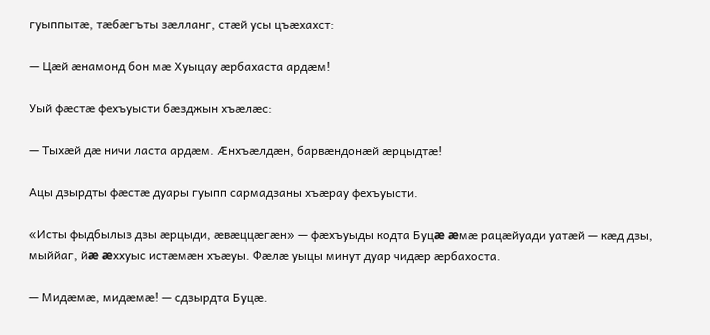гуыппытæ, тæбæгъты зæлланг, стæй усы цъæхахст:

— Цæй æнамонд бон мæ Хуыцау æрбахаста ардæм!

Уый фæстæ фехъуысти бæзджын хъæлæс:

— Тыхæй дæ ничи ласта ардæм. Æнхъæлдæн, барвæндонæй æрцыдтæ!

Ацы дзырдты фæстæ дуары гуыпп сармадзаны хъæрау фехъуысти.

«Исты фыдбылыз дзы æрцыди, æвæццæгæн» — фæхъуыды кодта Буцæ æмæ рацæйуади уатæй — кæд дзы, мыййаг, йæ æххуыс истæмæн хъæуы. Фæлæ уыцы минут дуар чидæр æрбахоста.

— Мидæмæ, мидæмæ! — сдзырдта Буцæ.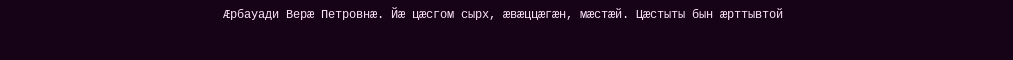Æрбауади Верæ Петровнæ. Йæ цæсгом сырх, æвæццæгæн, мæстæй. Цæстыты бын æрттывтой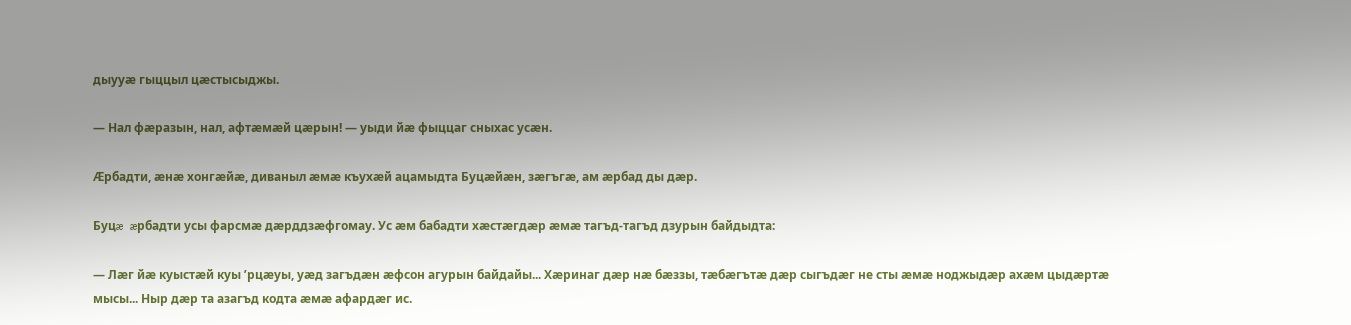дыууæ гыццыл цæстысыджы.

— Нал фæразын, нал, афтæмæй цæрын! — уыди йæ фыццаг сныхас усæн.

Æрбадти, æнæ хонгæйæ, диваныл æмæ къухæй ацамыдта Буцæйæн, зæгъгæ, ам æрбад ды дæр.

Буцæ æрбадти усы фарсмæ дæрддзæфгомау. Ус æм бабадти хæстæгдæр æмæ тагъд-тагъд дзурын байдыдта:

— Лæг йæ куыстæй куы ’рцæуы, уæд загъдæн æфсон агурын байдайы... Хæринаг дæр нæ бæззы, тæбæгътæ дæр сыгъдæг не сты æмæ ноджыдæр ахæм цыдæртæ мысы... Ныр дæр та азагъд кодта æмæ афардæг ис.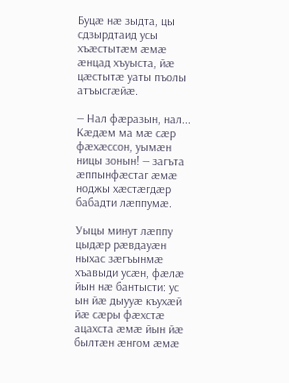Буцæ нæ зыдта, цы сдзырдтаид усы хъæстытæм æмæ æнцад хъуыста, йæ цæстытæ уаты пъолы атъысгæйæ.

— Нал фæразын, нал... Кæдæм ма мæ сæр фæхæссон, уымæн ницы зонын! — загъта æппынфæстаг æмæ ноджы хæстæгдæр бабадти лæппумæ.

Уыцы минут лæппу цыдæр рæвдауæн ныхас зæгъынмæ хъавыди усæн, фæлæ йын нæ бантысти: ус ын йæ дыууæ къухæй йæ сæры фæхстæ ацахста æмæ йын йæ былтæн æнгом æмæ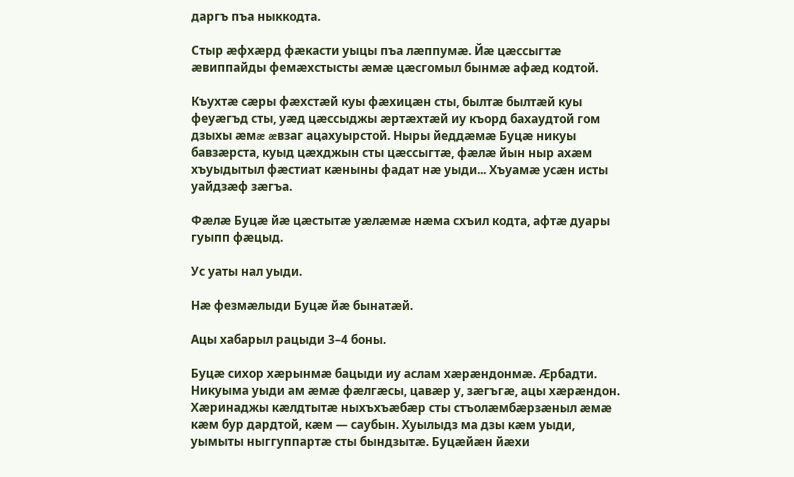даргъ пъа ныккодта.

Стыр æфхæрд фæкасти уыцы пъа лæппумæ. Йæ цæссыгтæ æвиппайды фемæхстысты æмæ цæсгомыл бынмæ афæд кодтой.

Къухтæ сæры фæхстæй куы фæхицæн сты, былтæ былтæй куы феуæгъд сты, уæд цæссыджы æртæхтæй иу къорд бахаудтой гом дзыхы æмæ æвзаг ацахуырстой. Ныры йеддæмæ Буцæ никуы бавзæрста, куыд цæхджын сты цæссыгтæ, фæлæ йын ныр ахæм хъуыдытыл фæстиат кæныны фадат нæ уыди... Хъуамæ усæн исты уайдзæф зæгъа.

Фæлæ Буцæ йæ цæстытæ уæлæмæ нæма схъил кодта, афтæ дуары гуыпп фæцыд.

Ус уаты нал уыди.

Нæ фезмæлыди Буцæ йæ бынатæй.

Ацы хабарыл рацыди 3–4 боны.

Буцæ сихор хæрынмæ бацыди иу аслам хæрæндонмæ. Æрбадти. Никуыма уыди ам æмæ фæлгæсы, цавæр у, зæгъгæ, ацы хæрæндон. Хæринаджы кæлдтытæ ныхъхъæбæр сты стъолæмбæрзæныл æмæ кæм бур дардтой, кæм — саубын. Хуылыдз ма дзы кæм уыди, уымыты ныггуппартæ сты бындзытæ. Буцæйæн йæхи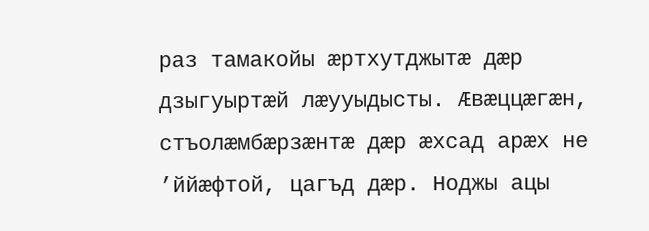раз тамакойы æртхутджытæ дæр дзыгуыртæй лæууыдысты. Æвæццæгæн, стъолæмбæрзæнтæ дæр æхсад арæх не ’ййæфтой, цагъд дæр. Ноджы ацы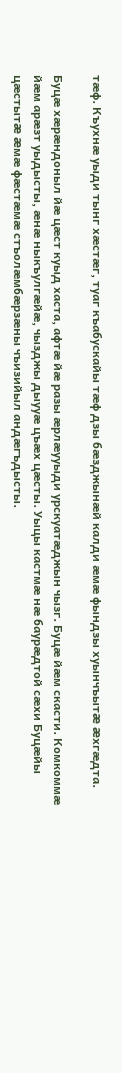тæф. Къухнæ уыди тынг хæстæг, туаг къабускайы тæф дзы бæзджынæй калди æмæ фындзы хуынчъытæ æхгæдта.

Буцæ хæрæндоныл йæ цæст куыд хаста, афтæ йæ разы æрлæууыди урскуатæджын чызг. Буцæ йæм скасти. Комкоммæ йæм арæзт уыдысты, æнæ ныкъулгæйæ, чызджы дыууæ цъæх цæсты. Уыцы кастмæ нæ баурæдтой сæхи Буцæйы цæстытæ æмæ фæстæмæ стъолæмбæрзæны чъизийыл андæгъдысты.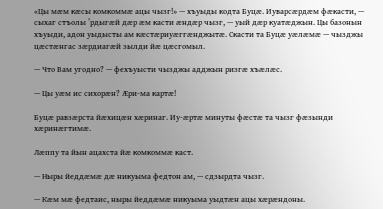«Цы мæм кæсы комкоммæ ацы чызг!» — хъуыды кодта Буцæ. Иуварсæрдæм фæкасти, — сыхаг стъолы ’рдыгæй дæр æм касти æндæр чызг, — уый дæр куатæджын. Цы базонын хъуыди, адон уыдысты ам кæстæриуæггæнджытæ. Скасти та Буцæ уæлæмæ — чызджы цæстæнгас зæрдиагæй зылди йæ цæсгомыл.

— Что Вам угодно? — фехъуысти чызджы адджын ризгæ хъæлæс.

— Цы уæм ис сихорæн? Æри-ма картæ!

Буцæ равзæрста йæхицæн хæринаг. Иу-æртæ минуты фæстæ та чызг фæзынди хæринæгтимæ.

Лæппу та йын ацахста йæ комкоммæ каст.

— Ныры йеддæмæ дæ никуыма федтон ам, — сдзырдта чызг.

— Кæм мæ федтаис, ныры йеддæмæ никуыма уыдтæн ацы хæрæндоны.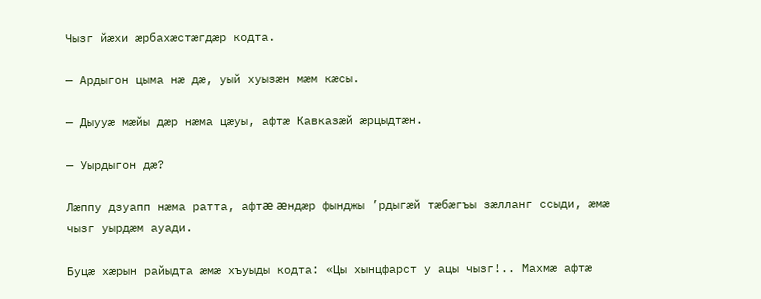Чызг йæхи æрбахæстæгдæр кодта.

— Ардыгон цыма нæ дæ, уый хуызæн мæм кæсы.

— Дыууæ мæйы дæр нæма цæуы, афтæ Кавказæй æрцыдтæн.

— Уырдыгон дæ?

Лæппу дзуапп нæма ратта, афтæ æндæр фынджы ’рдыгæй тæбæгъы зæлланг ссыди, æмæ чызг уырдæм ауади.

Буцæ хæрын райыдта æмæ хъуыды кодта: «Цы хынцфарст у ацы чызг!.. Махмæ афтæ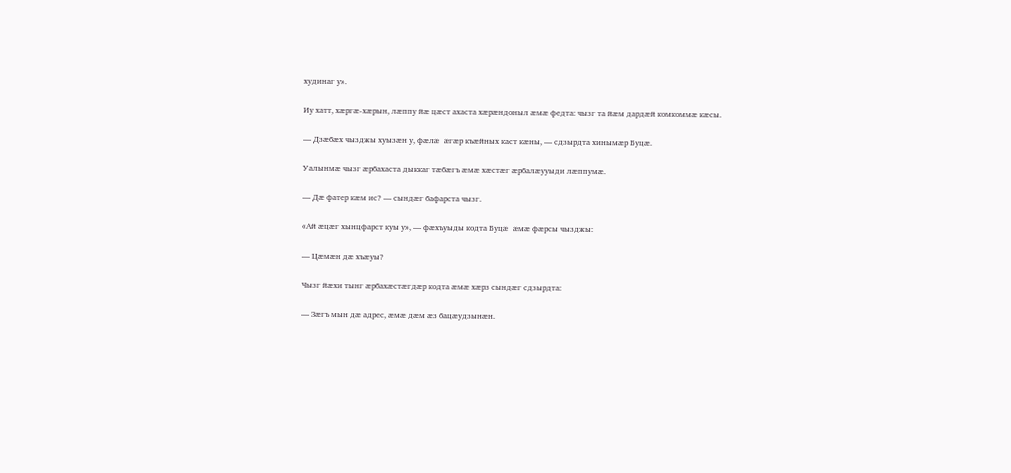худинаг у».

Иу хатт, хæргæ-хæрын, лæппу йæ цæст ахаста хæрæндоныл æмæ федта: чызг та йæм дардæй комкоммæ кæсы.

— Дзæбæх чызджы хуызæн у, фæлæ æгæр къæйных каст кæны, — сдзырдта хинымæр Буцæ.

Уалынмæ чызг æрбахаста дыккаг тæбæгъ æмæ хæстæг æрбалæууыди лæппумæ.

— Дæ фатер кæм ис? — сындæг бафарста чызг.

«Ай æцæг хынцфарст куы у», — фæхъуыды кодта Буцæ æмæ фæрсы чызджы:

— Цæмæн дæ хъæуы?

Чызг йæхи тынг æрбахæстæгдæр кодта æмæ хæрз сындæг сдзырдта:

— Зæгъ мын дæ адрес, æмæ дæм æз бацæудзынæн.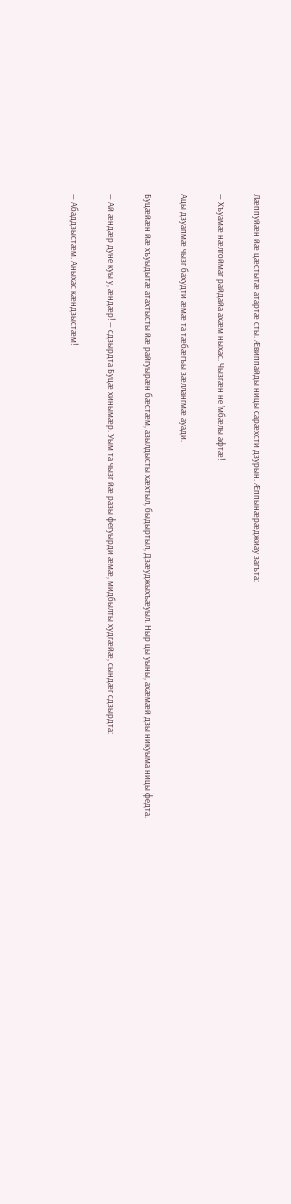Лæппуйæн йæ цæстытæ атартæ сты. Æвиппайды ницы сарæхсти дзурын. Æппынæрæджиау загъта:

— Хъуамæ нæлгоймаг райдайа ахæм ныхас. Чызгæн не ’мбæлы афтæ!

Ацы дзуапмæ чызг бахудти æмæ та тæбæгъы зæллангмæ ауади.

Буцæйæн йæ хъуыдытæ атахтысты йæ райгуырæн бæстæм, азылдысты хæхтыл, быдыртыл, Дзæуджыхъæуыл. Ныр цы уыны, ахæмæй дзы никуыма ницы федта.

— Ай æндæр дуне куы у, æндæр! — сдзырдта Буцæ хинымæр. Уым та чызг йæ разы фегуырди æмæ, мидбылты худгæйæ, сындæг сдзырдта:

— Абаддзыстæм. Аныхас кæндзыстæм!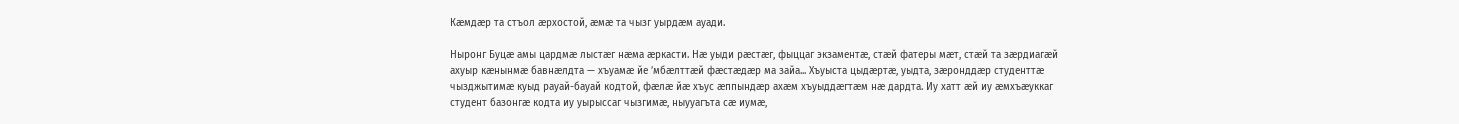Кæмдæр та стъол æрхостой, æмæ та чызг уырдæм ауади.

Ныронг Буцæ амы цардмæ лыстæг нæма æркасти. Нæ уыди рæстæг, фыццаг экзаментæ, стæй фатеры мæт, стæй та зæрдиагæй ахуыр кæнынмæ бавнæлдта — хъуамæ йе ’мбæлттæй фæстæдæр ма зайа... Хъуыста цыдæртæ, уыдта, зæронддæр студенттæ чызджытимæ куыд рауай-бауай кодтой, фæлæ йæ хъус æппындæр ахæм хъуыддæгтæм нæ дардта. Иу хатт æй иу æмхъæуккаг студент базонгæ кодта иу уырыссаг чызгимæ, ныууагъта сæ иумæ,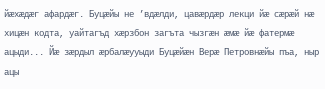йæхæдæг афардæг. Буцæйы не ’вдæлди, цавæрдæр лекци йæ сæрæй нæ хицæн кодта, уайтагъд хæрзбон загъта чызгæн æмæ йæ фатермæ ацыди... Йæ зæрдыл æрбалæууыди Буцæйæн Верæ Петровнæйы пъа, ныр ацы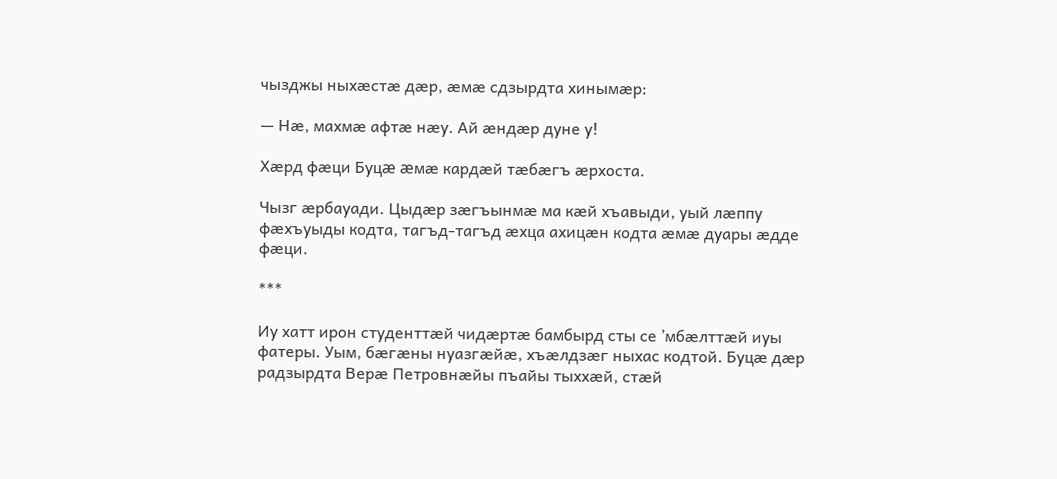чызджы ныхæстæ дæр, æмæ сдзырдта хинымæр:

— Нæ, махмæ афтæ нæу. Ай æндæр дуне у!

Хæрд фæци Буцæ æмæ кардæй тæбæгъ æрхоста.

Чызг æрбауади. Цыдæр зæгъынмæ ма кæй хъавыди, уый лæппу фæхъуыды кодта, тагъд-тагъд æхца ахицæн кодта æмæ дуары æдде фæци.

***

Иу хатт ирон студенттæй чидæртæ бамбырд сты се ’мбæлттæй иуы фатеры. Уым, бæгæны нуазгæйæ, хъæлдзæг ныхас кодтой. Буцæ дæр радзырдта Верæ Петровнæйы пъайы тыххæй, стæй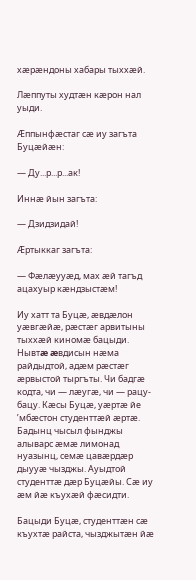хæрæндоны хабары тыххæй.

Лæппуты худтæн кæрон нал уыди.

Æппынфæстаг сæ иу загъта Буцæйæн:

— Ду...р...р...ак!

Иннæ йын загъта:

— Дзидзидай!

Æртыккаг загъта:

— Фæлæууæд, мах æй тагъд ацахуыр кæндзыстæм!

Иу хатт та Буцæ, æвдæлон уæвгæйæ, рæстæг арвитыны тыххæй киномæ бацыди. Нывтæ æвдисын нæма райдыдтой, адæм рæстæг æрвыстой тыргъты. Чи бадгæ кодта, чи — лæугæ, чи — рацу-бацу. Кæсы Буцæ, уæртæ йе ’мбæстон студенттæй æртæ. Бадынц чысыл фынджы алыварс æмæ лимонад нуазынц, семæ цавæрдæр дыууæ чызджы. Ауыдтой студенттæ дæр Буцæйы. Сæ иу æм йæ къухæй фæсидти.

Бацыди Буцæ, студенттæн сæ къухтæ райста, чызджытæн йæ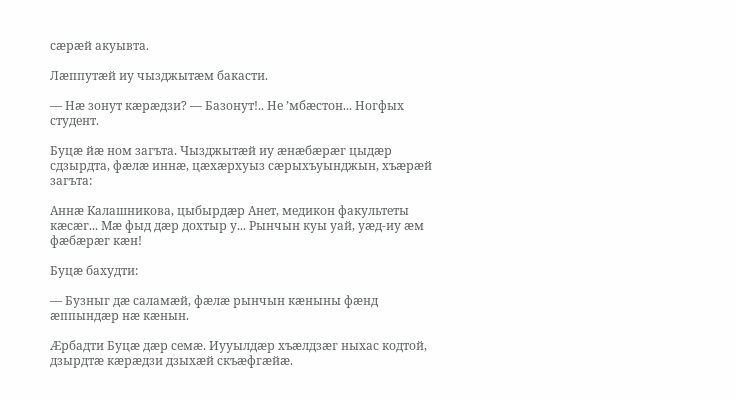сæрæй акуывта.

Лæппутæй иу чызджытæм бакасти.

— Нæ зонут кæрæдзи? — Базонут!.. Не ’мбæстон... Ногфых студент.

Буцæ йæ ном загъта. Чызджытæй иу æнæбæрæг цыдæр сдзырдта, фæлæ иннæ, цæхæрхуыз сæрыхъуынджын, хъæрæй загъта:

Аннæ Калашникова, цыбырдæр Анет, медикон факультеты кæсæг... Мæ фыд дæр дохтыр у... Рынчын куы уай, уæд-иу æм фæбæрæг кæн!

Буцæ бахудти:

— Бузныг дæ саламæй, фæлæ рынчын кæныны фæнд æппындæр нæ кæнын.

Æрбадти Буцæ дæр семæ. Иууылдæр хъæлдзæг ныхас кодтой, дзырдтæ кæрæдзи дзыхæй скъæфгæйæ.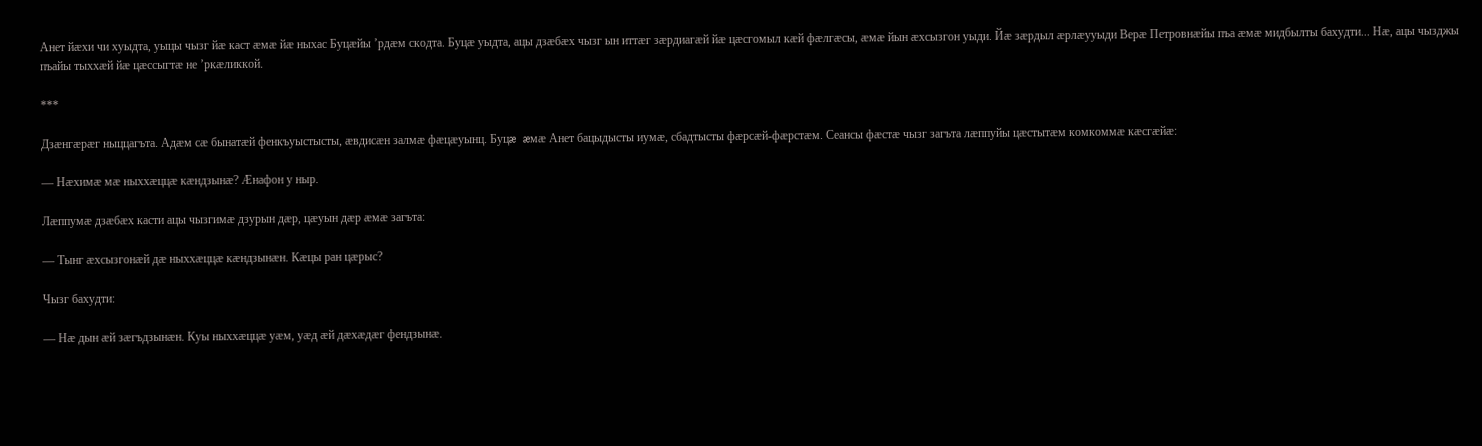Анет йæхи чи хуыдта, уыцы чызг йæ каст æмæ йæ ныхас Буцæйы ’рдæм скодта. Буцæ уыдта, ацы дзæбæх чызг ын иттæг зæрдиагæй йæ цæсгомыл кæй фæлгæсы, æмæ йын æхсызгон уыди. Йæ зæрдыл æрлæууыди Верæ Петровнæйы пъа æмæ мидбылты бахудти... Нæ, ацы чызджы пъайы тыххæй йæ цæссыгтæ не ’ркæликкой.

***

Дзæнгæрæг ныццагъта. Адæм сæ бынатæй фенкъуыстысты, æвдисæн залмæ фæцæуынц. Буцæ æмæ Анет бацыдысты иумæ, сбадтысты фæрсæй-фæрстæм. Сеансы фæстæ чызг загъта лæппуйы цæстытæм комкоммæ кæсгæйæ:

— Нæхимæ мæ ныххæццæ кæндзынæ? Æнафон у ныр.

Лæппумæ дзæбæх касти ацы чызгимæ дзурын дæр, цæуын дæр æмæ загъта:

— Тынг æхсызгонæй дæ ныххæццæ кæндзынæн. Кæцы ран цæрыс?

Чызг бахудти:

— Нæ дын æй зæгъдзынæн. Куы ныххæццæ уæм, уæд æй дæхæдæг фендзынæ.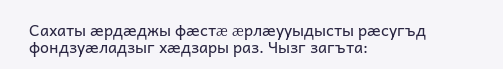Сахаты æрдæджы фæстæ æрлæууыдысты рæсугъд фондзуæладзыг хæдзары раз. Чызг загъта: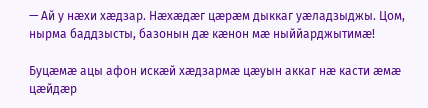— Ай у нæхи хæдзар. Нæхæдæг цæрæм дыккаг уæладзыджы. Цом, нырма баддзысты, базонын дæ кæнон мæ ныййарджытимæ!

Буцæмæ ацы афон искæй хæдзармæ цæуын аккаг нæ касти æмæ цæйдæр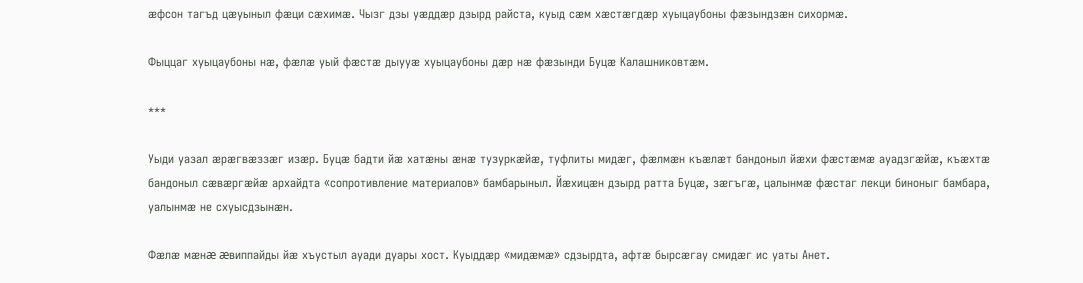æфсон тагъд цæуыныл фæци сæхимæ. Чызг дзы уæддæр дзырд райста, куыд сæм хæстæгдæр хуыцаубоны фæзындзæн сихормæ.

Фыццаг хуыцаубоны нæ, фæлæ уый фæстæ дыууæ хуыцаубоны дæр нæ фæзынди Буцæ Калашниковтæм.

***

Уыди уазал æрæгвæззæг изæр. Буцæ бадти йæ хатæны æнæ тузуркæйæ, туфлиты мидæг, фæлмæн къæлæт бандоныл йæхи фæстæмæ ауадзгæйæ, къæхтæ бандоныл сæвæргæйæ архайдта «сопротивление материалов» бамбарыныл. Йæхицæн дзырд ратта Буцæ, зæгъгæ, цалынмæ фæстаг лекци биноныг бамбара, уалынмæ не схуысдзынæн.

Фæлæ мæнæ æвиппайды йæ хъустыл ауади дуары хост. Куыддæр «мидæмæ» сдзырдта, афтæ бырсæгау смидæг ис уаты Анет.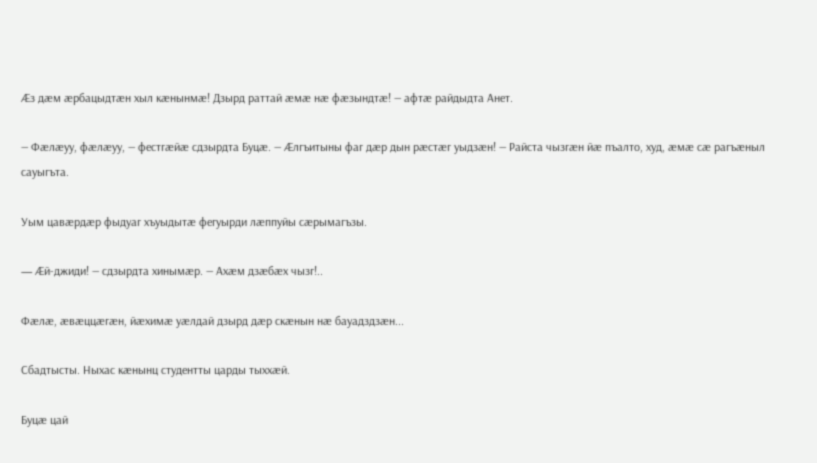Æз дæм æрбацыдтæн хыл кæнынмæ! Дзырд раттай æмæ нæ фæзындтæ! — афтæ райдыдта Анет.

— Фæлæуу, фæлæуу, — фестгæйæ сдзырдта Буцæ. — Æлгъитыны фаг дæр дын рæстæг уыдзæн! — Райста чызгæн йæ пъалто, худ, æмæ сæ рагъæныл сауыгъта.

Уым цавæрдæр фыдуаг хъуыдытæ фегуырди лæппуйы сæрымагъзы.

— Æй-джиди! — сдзырдта хинымæр. — Ахæм дзæбæх чызг!..

Фæлæ, æвæццæгæн, йæхимæ уæлдай дзырд дæр скæнын нæ бауадздзæн...

Сбадтысты. Ныхас кæнынц студентты царды тыххæй.

Буцæ цай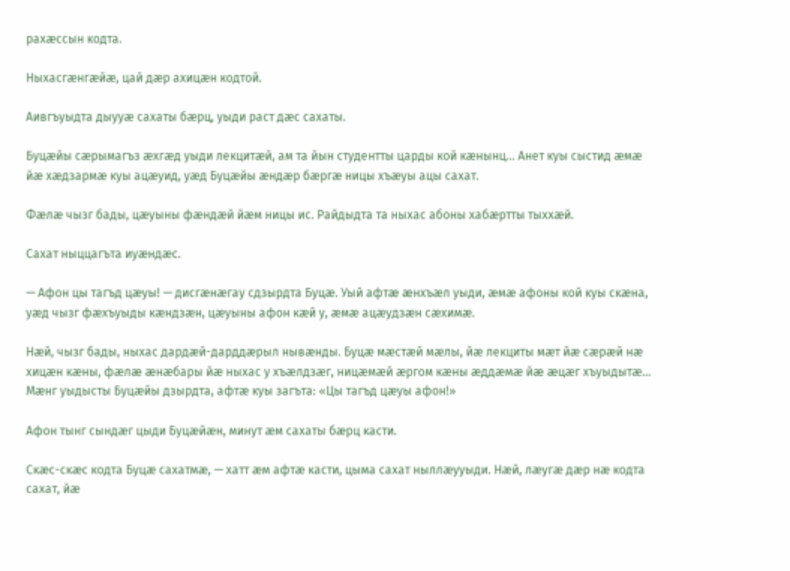рахæссын кодта.

Ныхасгæнгæйæ, цай дæр ахицæн кодтой.

Аивгъуыдта дыууæ сахаты бæрц, уыди раст дæс сахаты.

Буцæйы сæрымагъз æхгæд уыди лекцитæй, ам та йын студентты царды кой кæнынц... Анет куы сыстид æмæ йæ хæдзармæ куы ацæуид, уæд Буцæйы æндæр бæргæ ницы хъæуы ацы сахат.

Фæлæ чызг бады, цæуыны фæндæй йæм ницы ис. Райдыдта та ныхас абоны хабæртты тыххæй.

Сахат ныццагъта иуæндæс.

— Афон цы тагъд цæуы! — дисгæнæгау сдзырдта Буцæ. Уый афтæ æнхъæл уыди, æмæ афоны кой куы скæна, уæд чызг фæхъуыды кæндзæн, цæуыны афон кæй у, æмæ ацæудзæн сæхимæ.

Нæй, чызг бады, ныхас дардæй-дарддæрыл нывæнды. Буцæ мæстæй мæлы, йæ лекциты мæт йæ сæрæй нæ хицæн кæны, фæлæ æнæбары йæ ныхас у хъæлдзæг, ницæмæй æргом кæны æддæмæ йæ æцæг хъуыдытæ... Мæнг уыдысты Буцæйы дзырдта, афтæ куы загъта: «Цы тагъд цæуы афон!»

Афон тынг сындæг цыди Буцæйæн, минут æм сахаты бæрц касти.

Скæс-скæс кодта Буцæ сахатмæ, — хатт æм афтæ касти, цыма сахат ныллæууыди. Нæй, лæугæ дæр нæ кодта сахат, йæ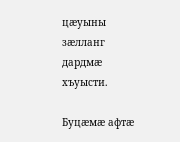цæуыны зæлланг дардмæ хъуысти.

Буцæмæ афтæ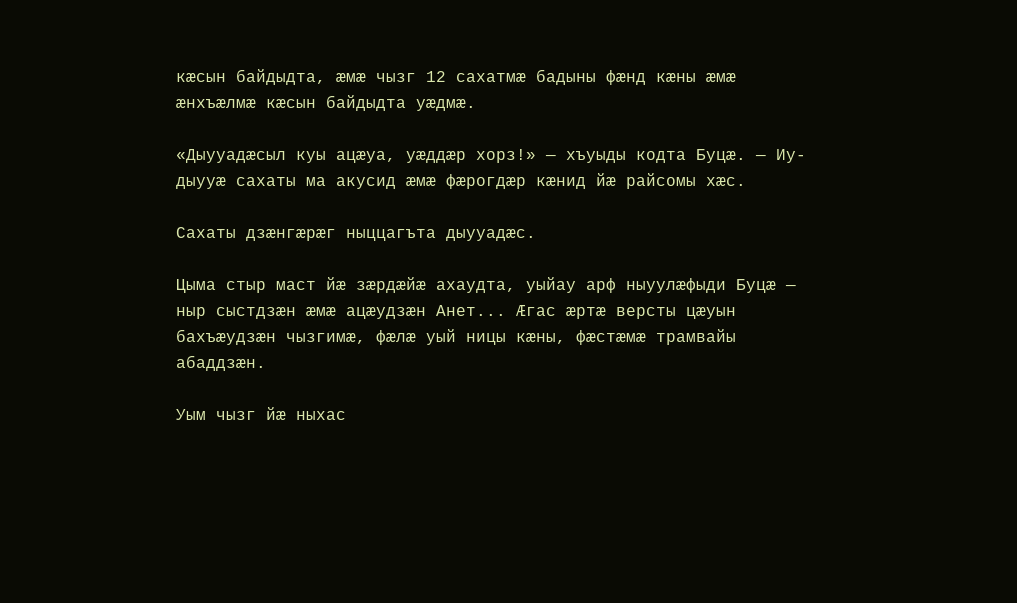кæсын байдыдта, æмæ чызг 12 сахатмæ бадыны фæнд кæны æмæ æнхъæлмæ кæсын байдыдта уæдмæ.

«Дыууадæсыл куы ацæуа, уæддæр хорз!» — хъуыды кодта Буцæ. — Иу-дыууæ сахаты ма акусид æмæ фæрогдæр кæнид йæ райсомы хæс.

Сахаты дзæнгæрæг ныццагъта дыууадæс.

Цыма стыр маст йæ зæрдæйæ ахаудта, уыйау арф ныуулæфыди Буцæ — ныр сыстдзæн æмæ ацæудзæн Анет... Æгас æртæ версты цæуын бахъæудзæн чызгимæ, фæлæ уый ницы кæны, фæстæмæ трамвайы абаддзæн.

Уым чызг йæ ныхас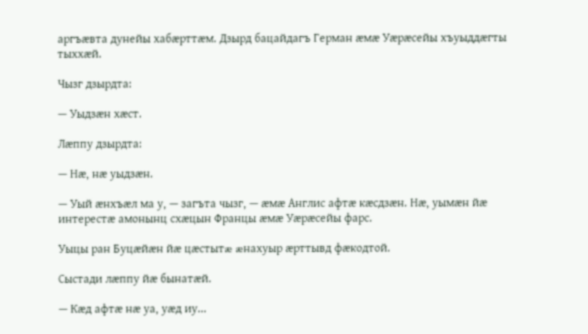аргъæвта дунейы хабæрттæм. Дзырд бацайдагъ Герман æмæ Уæрæсейы хъуыддæгты тыххæй.

Чызг дзырдта:

— Уыдзæн хæст.

Лæппу дзырдта:

— Нæ, нæ уыдзæн.

— Уый æнхъæл ма у, — загъта чызг, — æмæ Англис афтæ кæсдзæн. Нæ, уымæн йæ интерестæ амонынц схæцын Францы æмæ Уæрæсейы фарс.

Уыцы ран Буцæйæн йæ цæстытæ æнахуыр æрттывд фæкодтой.

Сыстади лæппу йæ бынатæй.

— Кæд афтæ нæ уа, уæд иу...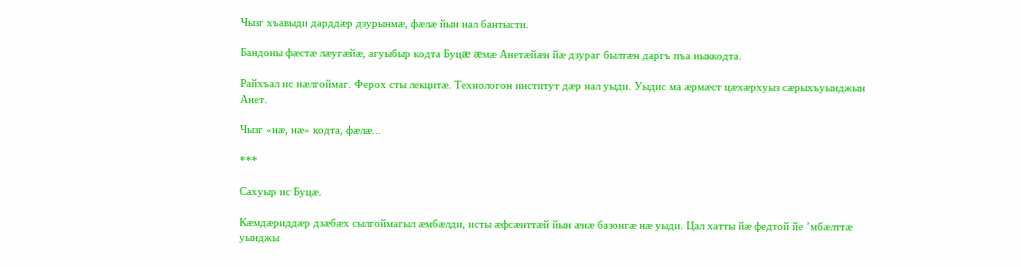Чызг хъавыди дарддæр дзурынмæ, фæлæ йын нал бантысти.

Бандоны фæстæ лæугæйæ, агуыбыр кодта Буцæ æмæ Анетæйæн йæ дзураг былтæн даргъ пъа ныккодта.

Райхъал ис нæлгоймаг. Ферох сты лекцитæ. Технологон институт дæр нал уыди. Уыдис ма æрмæст цæхæрхуыз сæрыхъуынджын Анет.

Чызг «нæ, нæ» кодта, фæлæ...

***

Сахуыр ис Буцæ.

Кæмдæриддæр дзæбæх сылгоймагыл æмбæлди, исты æфсæнттæй йын æнæ базонгæ нæ уыди. Цал хатты йæ федтой йе ’мбæлттæ уынджы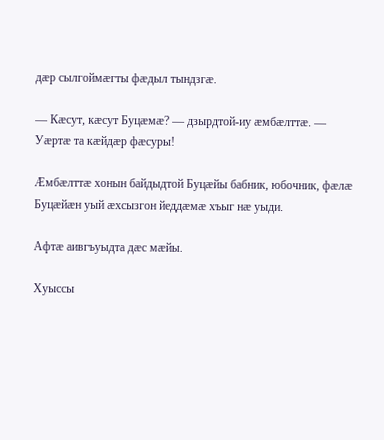дæр сылгоймæгты фæдыл тындзгæ.

— Кæсут, кæсут Буцæмæ? — дзырдтой-иу æмбæлттæ. — Уæртæ та кæйдæр фæсуры!

Æмбæлттæ хонын байдыдтой Буцæйы бабник, юбочник, фæлæ Буцæйæн уый æхсызгон йеддæмæ хъыг нæ уыди.

Афтæ аивгъуыдта дæс мæйы.

Хуыссы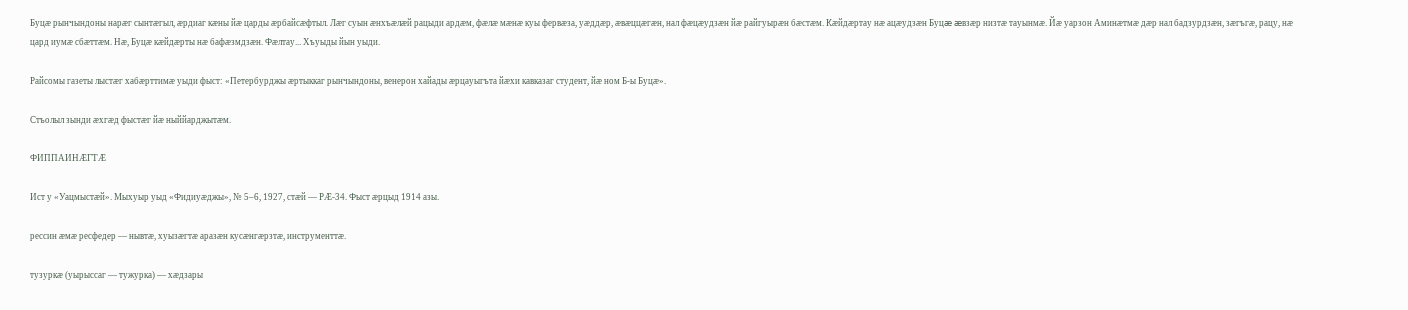Буцæ рынчындоны нарæг сынтæгыл, æрдиаг кæны йæ царды æрбайсæфтыл. Лæг суын æнхъæлæй рацыди ардæм, фæлæ мæнæ куы фервæза, уæддæр, æвæццæгæн, нал фæцæудзæн йæ райгуырæн бæстæм. Кæйдæртау нæ ацæудзæн Буцæ æвзæр низтæ тауынмæ. Йæ уарзон Аминæтмæ дæр нал бадзурдзæн, зæгъгæ, рацу, нæ цард иумæ сбæттæм. Нæ, Буцæ кæйдæрты нæ бафæзмдзæн. Фæлтау... Хъуыды йын уыди.

Райсомы газеты лыстæг хабæрттимæ уыди фыст: «Петербурджы æртыккаг рынчындоны, венерон хайады æрцауыгъта йæхи кавказаг студент, йæ ном Б-ы Буцæ».

Стъолыл зынди æхгæд фыстæг йæ ныййарджытæм.

ФИППАИНÆГТÆ

Ист у «Уацмыстæй». Мыхуыр уыд «Фидиуæджы», № 5–6, 1927, стæй — РÆ-34. Фыст æрцыд 1914 азы.

рессин æмæ ресфедер — нывтæ, хуызæгтæ аразæн кусæнгæрзтæ, инструменттæ.

тузуркæ (уырыссаг — тужурка) — хæдзары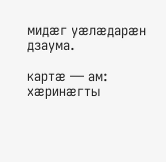мидæг уæлæдарæн дзаума.

картæ — ам: хæринæгты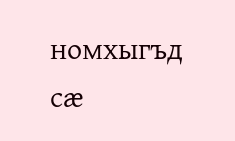номхыгъд сæ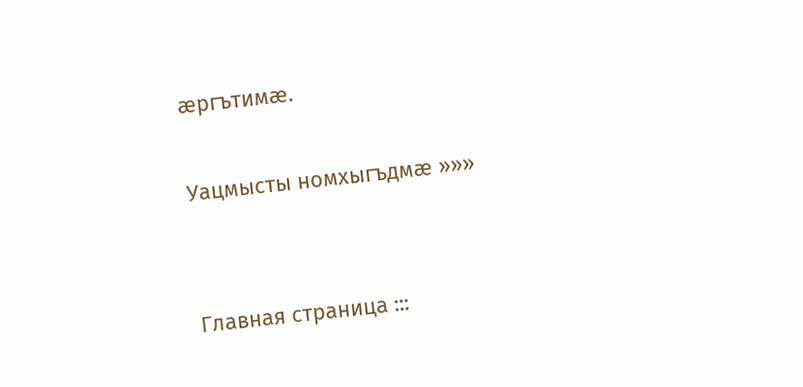æргътимæ.

Уацмысты номхыгъдмæ »»»


Главная страница :::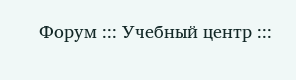Форум ::: Учебный центр :::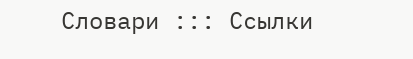Словари ::: Ссылки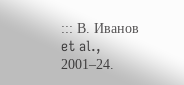::: В. Иванов et al., 2001–24.